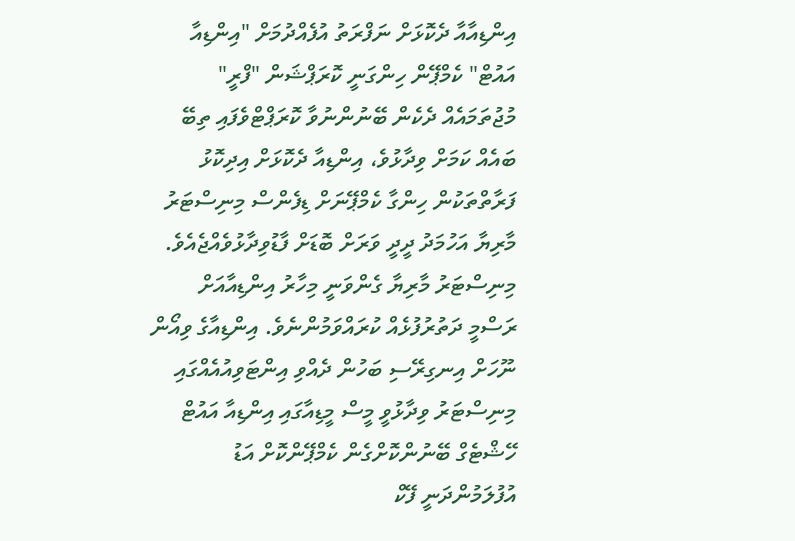އިންޑިއާއާ ދެކޮޅަށް ނަފްރަތު އުފެއްދުމަށް "އިންޑިއާ އައުޓް" ކެމްޕޭން ހިންގަނީ ކޮރަޕްޝަން "ފްރީ" މުޖުތަމައެއް ދެކެން ބޭނުންނުވާ ކޮރަޕްޓްވެފައި ތިބޭ ބައެއް ކަމަށް ވިދާޅުވެ، އިންޑިއާ ދެކޮޅަށް އިދިކޮޅު ފަރާތްތަކުން ހިންގާ ކެމްޕޭނަށް ޑިފެންސް މިނިސްޓަރު މާރިޔާ އަހުމަދު ދީދީ ވަރަށް ބޮޑަށް ފާޑުވިދާޅުވެއްޖެއެވެ.
މިނިސްޓަރު މާރިޔާ ގެންވަނީ މިހާރު އިންޑިއާއަށް ރަސްމީ ދަތުރުފުޅެއް ކުރައްވަމުންނެވެ. އިންޑިއާގެ ވިއޯން ނޫހަށް އިނގިރޭސި ބަހުން ދެއްވި އިންޓަވިއުއެއްގައި މިނިސްޓަރު ވިދާޅުވީ މީސް މީޑިއާގައި އިންޑިއާ އައުޓް ހޭޝްޓެގް ބޭނުންކޮށްގެން ކެމްޕޭންކޮށް އަޑު އުފުލަމުންދަނީ ފޭކް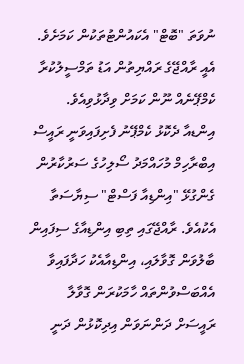ނުވަތަ "ބޮޓް" އެކައުންޓުތަކުން ކަމަށެވެ. އެއީ ރާއްޖޭގެ ރައްޔިތުން އަޑު ތަމްސީލުކުރާ ކެމްޕޭނެއް ނޫން ކަމަށް ވިދާޅުވިއެވެ.
އިންޑއާ ދެކޮޅު ކެމްޕޭނު ފެށިފައިވަނީ ރައީސް އިބްރާހިމް މުހައްމަދު ސޯލިހުގެ ސަރުކާރުން ގެންގުޅޭ "އިންޑިއާ ފަސްޓް" ސިޔާސަތާ އެކުއެވެ. ރާއްޖޭގައި ތިބި އިންޑިއާގެ ސިފައިން ބާލުވަން ގޮވާލައި، އިންޑިއާއެކު ހަދާފައިވާ އެއްބަސްވުންތައް ހާމަކުރަން ގޮވާލާ ރައީސަށް ދަންނަވަން އިދިކޮޅުން ދަނީ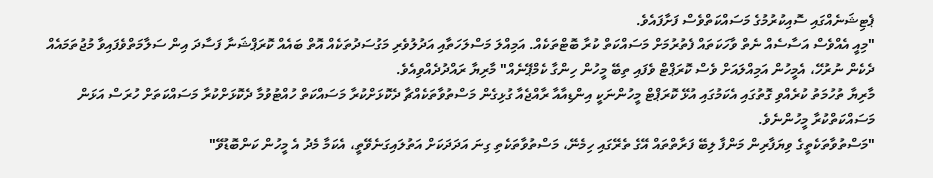ޕެޓިޝަނެއްގައި ސޮއިކުރުމުގެ މަސައްކަތްވެސް ފަށާފައެވެ.
"މިއީ އެއްވެސް އަސާސެއް ނެތް ވާހަކަތައް ފެތުރުމަށް މަސައްކަތް ކުރާ ބޮޓްތަކެއް. އަމިއްލަ މަސްލަހަތާއި އަދުލުވެރި މަގުސަދުތަކެއް އޮތް ބައެއް ކޮރަޕްޝަނާ ފަސާދަ އިން ސަލާމަތްވެފައިވާ މުޖުތަމައެއް ދެކެން ނުރުހޭ، އެމީހުން އަމިއްލައަށް ވެސް ކޮރަޕްޓް ވެފައި ތިބޭ މީހުން ހިންގާ ކެމްޕޭނެއް" މާރިޔާ ރައްދުދެއްވިއެވެ.
މާރިޔާ ތުހުމަތު ކުރެއްވި ގޮތުގައި އެކަމުގައި އުޅޭ ކޮރަޕްޓް މީހުންނަކީ އިންޑިއާއާ ރާއްޖެއާ ގުޅިގެން މަސްތުވާތަކެއްޗާ ދެކޮޅަށްކުރާ މަސައްކަތް ހުއްޓުވުމާ ދެކޮޅަށްކުރާ މަސައްކަތަށް ހުރަސް އަޅަން މަސައްކަތްކުރާ މީހުންނެވެ.
"މަސްތުވާތަކެތީގެ ވިޔަފާރިން މަންފާ ލިބޭ ފަރާތްތައް އޭގެ ތެރޭގައި ހިމެނޭ، މަސްތުވާތަކެތި ގިނަ އަދަދަކަށް އަތުލައިގަނެވޭތީ، އެކަމާ މެދު އެ މީހުން ކަންބޮޑުވޭ"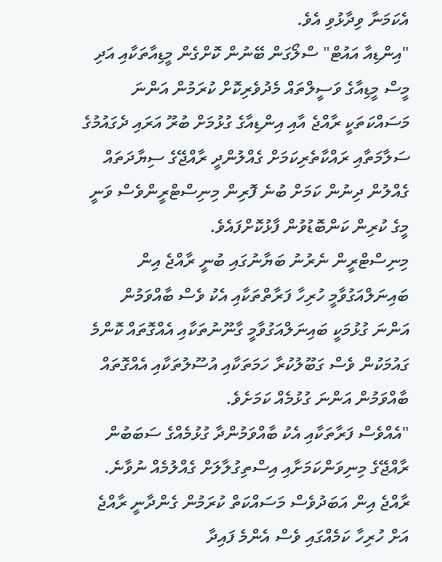އެކަމަނާ ވިދާޅުވި އެވެ.
"އިންޑިއާ އައުޓް" ސްލޯގަން ބޭނުން ކޮށްގެން މީޑިއާތަކާއި އަދި މީސް މީޑިއާގެ ވަސީލްތައް މެދުވެރިކޮށް ކުރަމުން އަންނަ މަސައްކަތަކީ ރާއްޖެ އާއި އިންޑިއާގެ ގުޅުމަށް ބުރޫ އަރައި ދެގައުމުގެ ސަލާމަތާއި ރައްކާތެރިކަމަށް ގެއްލުންދީ ރާއްޖޭގެ ސިޔާދަތައް ގެއްލުން ދިނުން ކަމަށް ބުނެ ފޮރިން މިނިސްޓްރީންވެސް ވަނީ މީގެ ކުރިން ކަންބޮޑުވުން ފާޅުކޮށްފައެވެ.
މިނިސްޓްރީން ނެރުނު ބަޔާނުގައި ބުނީ ރާއްޖެ އިން ބައިނަލްއަގުވާމީ ހުރިހާ ފަރާތްތަކާއި އެކު ވެސް ބާއްވަމުން އަންނަ ގުޅުމަކީ ބައިނަލްއަގުވާމީ ގާނޫނުތަކާއި އެއްގޮތައް ކޮންމެ ގައުމަކުން ވެސް ގަބޫލުކުރާ ހަމަތަކާއި އުސޫލުތަކާއި އެއްގޮތައް ބާއްވަމުން އަންނަ ގުޅުމެއް ކަމަށެވެ.
"އެއްވެސް ފަރާތަކާއި އެކު ބާއްވަމުންދާ ގުޅުމެއްގެ ސަބަބުން ރާއްޖޭގެ މިނިވަންކަމަށާއި އިސްތިގުލާލަށް ގެއްލުމެއް ނުވާނެ. ރާއްޖެ އިން އަބަދުވެސް މަސައްކަތް ކުރަމުން ގެންދާނީ ރާއްޖެ އަށް ހުރިހާ ކަމެއްގައި ވެސް އެންމެ ފައިދާ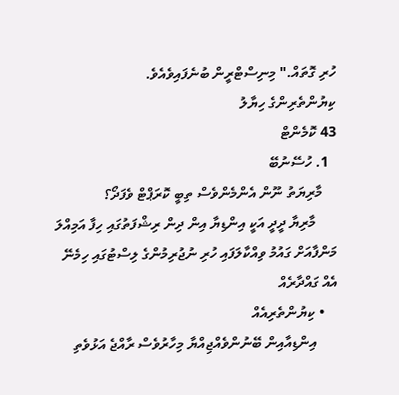ހުރި ގޮތައް." މިނިސްޓްރީން ބުނެފައިވެއެވެ.
ކިޔުންތެރިންގެ ހިޔާލު
43 ކޮމެންޓް
  1. ހުސޭނުބޭ
    މާރިޔަތު ނޫން އެންމެންވެސް ތިބީ ކޮރަޕްޓް ވެފަދޯ؟
      މާރިޔާ ދީދީ އަކީ އިންޑިޔާ އިން ދިން ރިޝްފަތުގައި ހިފާ އަމިއްލަ މަންފާއަށް ގައުމު ވިއްކާލަފައި ހުރި ނުޖުރިމުންގެ ލިސްޓުގައި ހިމެނޭ އެއް ގައްދާރެއް
    • ކިޔުންތެރިއެއް
      އިންޑިއާއިން ބޭނުންވެއްޖިއްޔާ މިހާރުވެސް ރާއްޖެ އަޅުވެތި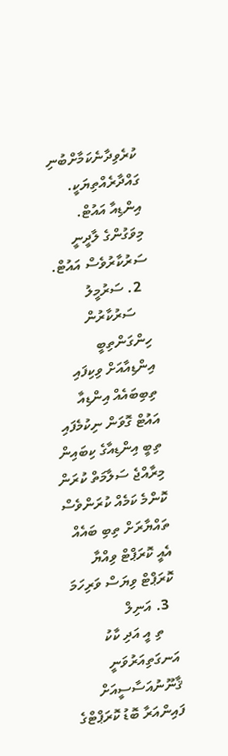ކުރެވިދާނެކަމާށްބުނި ގައްދާރެއްތިޔަކީ. އިންޑިއާ އައުޓް. މިވަގުންގެ ލާދީނީ ސަރުކާރުވެސް އައުޓް.
  2. ސަރުމީލު
    ސަރުކާރުން ހިންގަންތިބީ އިންޑިއާއަށް ވިކިފައި ތިބިބައެއް އިންޑިއާ އައުޓް ގޮވަން ނިކުމެފައި ތިބީ އިންޑިއާގެ ކިބައިން މިރާއްޖެ ސަލާމަތް ކުރަން ކޮންމެ ކަމެއް ކުރަންވެސް ތައްޔާރަށް ތިބި ބައެއް އެއީ ކޮރަޕްޓް ވިއްޔާ ކޮރަޕްޓް ވިޔަސް ވަރިހަމަ
  3. އަނިލް
    ތި އީ އަދި ކާކު އަނގަތިއަރުވަނީ ޤާނޫނުއަސާސީއަށް ފައިންއަރާ ބޮޑު ކޮރަޕްޓްގެ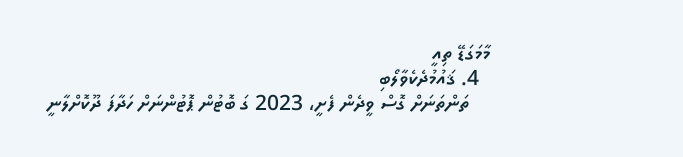މާމަގަޑޭ ތިއީ
  4. ޤައުމުދެކެވާލޯބި
    ތަންތަނަށް ގޮސް ވީދެން ފެށީ، 2023 ގަ ބޮޓުން ޕޮޓުންނަށް ހަދާފަ ދޫކޮށްލާނީ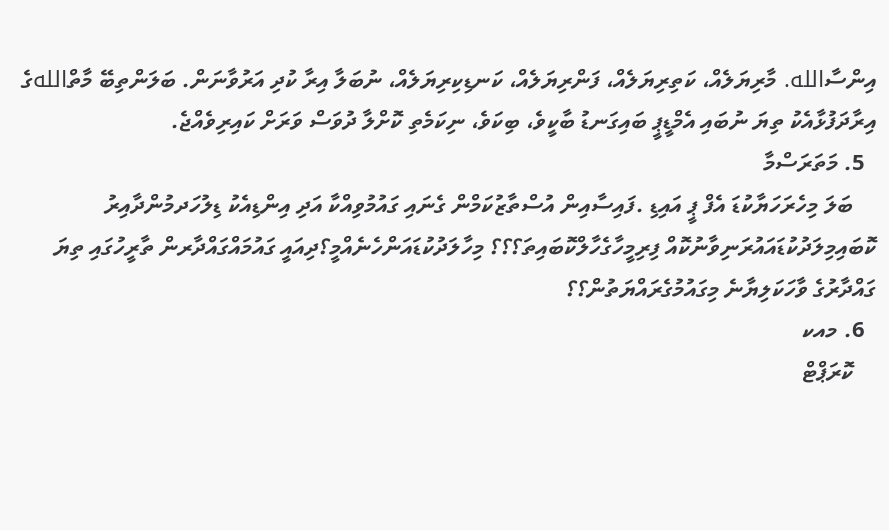އިންސާالله. މާރިޔަލެއް، ކަތިރިޔަލެއް، ފަންރިޔަލެއް، ކަނޑިކިރިޔަލެއް، ނުބަލާ އިރާ ކުދި އަރުވާނަން. ބަލަންތިބޭ މާތްاللهގެ އިރާދަފުޅާއެކު ތިޔަ ނުބައި އެމްޑީޕީ ބައިގަނޑު ބާކީވެ، ބިކަވެ، ނިކަމެތި ކޮށްލާ ދުވަސް ވަރަށް ކައިރިވެއްޖެ.
  5. މަތަރަސްމާ
    ބަލަ މިހެރަހަޔާކުޑަ އެފް ޕީ އައިޑި .ފައިސާއިން އުސްތާޒުކަމްން ގެނައި ގައުމުވިއްކާ އަދި އިންޑިއެކު ޑިލުހަދމުންދާއިރު ކޮބައިމިލަދުކުޑައައުރަނިވާނުކޮއް ފިރިމީހާގެހާލްކޮބައިތަ؟؟؟ މިހާލަދުކުޑައަންހެނެއްމީ؟ދިއައީ ގައުމައްގައްދާރން ތާރީހުގައި ތިޔަ ގައްދާރުގެ ވާހަކަލިޔާނެ މިގައުމުގެރައްޔަތުން؟؟
  6. މއކ
    ކޮރަޕްޓް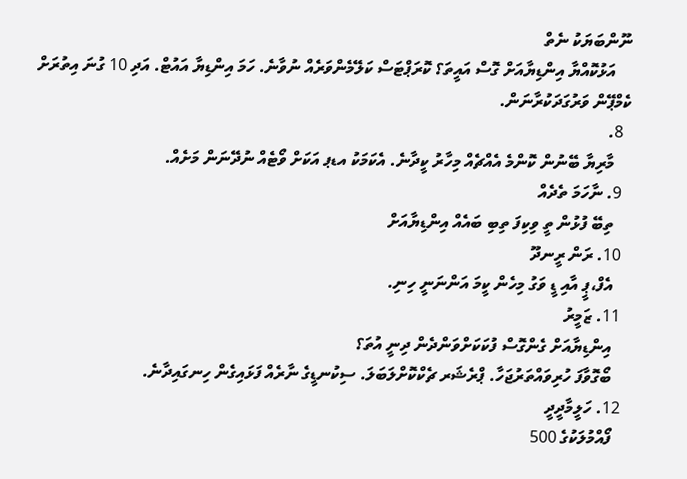ނޫންބަޔަކު ނެތް
    އަޅުކޮއްޔާ އިންޑިޔާއަށް ގޮސް އައީތަ؟ ކޮރަޕްޓަސް ކަލޭމެންވަރެއް ނުވާނެ. ހަމަ އިންޑިޔާ އައުޓް. އަދި 10 ގުނަ އިތުރަށް ކެމްޕޭން ވަރުގަދަކުރާނަން.
  8.
    މާރިޔާ ބޭނުން ކޮންމެ އެއްޗެއް މިހާރު ކީދާނެ. އެކަމަކު އޑޕ އަކަށް ވޯޓެއް ނުދޭނަން މަށެއް.
  9. ނާހަމަ ތެދެއް
    ތިބޭ ފުޅުން ތީ ވިކިފަ ތިބި ބައެއް އިންޑިޔާއަށް
  10. ރަން ރީނދޫ
    އެފް،ޕީ އާއި ޑީ ވަގު މިހެން ކީމަ އަންނަނީ ހިނި.
  11. ޒަމީރު
    އިންޑިޔާއަށް ގެންގޮސް ފުކަކަށްވަންދެން ދިނީ އުތަ؟
    ބޯގޮވާފަ ހުރިވައްތަރުޖަހާ. ޕްރެޝަރ ޗެކްކޮށްލަބަލަ. ސިކުނޑީގެ ނާރެއް ފަޅައިގެން ހިނގައިދާނެ.
  12. ހަލީމާދީދީ
    ފޯއްމުލަކުގެ 500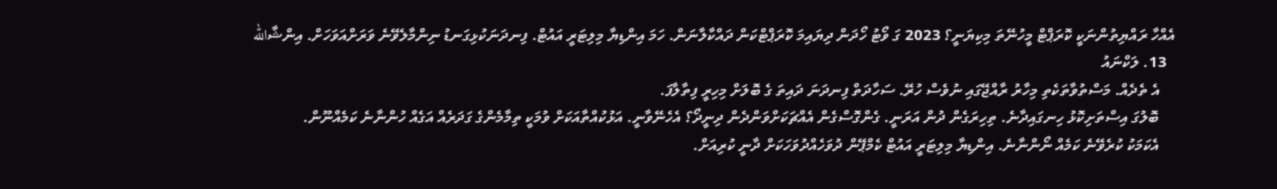އެއްހާ ރައްޔިތުންނަކީ ކޮރަޕްޓް މީހުނޭތަ މިކިޔަނީ؟ 2023 ގަ ވޯޓު ހޯދަން ދިޔައިމަ ކޮރަޕްޓްކަން ދައްކާލާނަން. ހަމަ އިންޑިޔާ މިލިޓަރީ އައުޓް. ފިނދަނަކުޅިގަނޑު ނިންމާލެވޭނެ ވަރަށްއަވަހަށް. އިންޝާالله
  13. ލަކްނައު
    އެ ތެދެއް. މަސްތުވާތަކެތި މިހާރު ރާއްޖޭގައި ނުވެސް ހުރޭ. ސަހާދަތް ފިނދަނަ ދައިތަ ގެ ބޮލަށް މިހިރީ ފިތާލާފަ.
    ބޮލުގަ އިސްތަށިކޮޅު ހިނގައިދާނެ. ތިހިރަގެން ދުން އަރަނީ. ގެންގޮސްގެން އެއްޗަކަށްވަންދެން ދިނީދޯ؟ އެހެނޭވާނީ. އަޅުކުއްތާއަކަށް ވުމަކީ ތިމާމެންގެ ގަދަރެއް އަގެއް ހުންނާނެ ކަމެއްނޫން.
    އެކަމަކު ކުރެވޭނެ ކަމެއް ނޯންނާނެ. އިންޑިޔާ މިލިޓަރީ އައުޓް ކެމްޕޭން ދުވަހެއްދުވަހަކަށް ދާނީ ކުރިއަށް.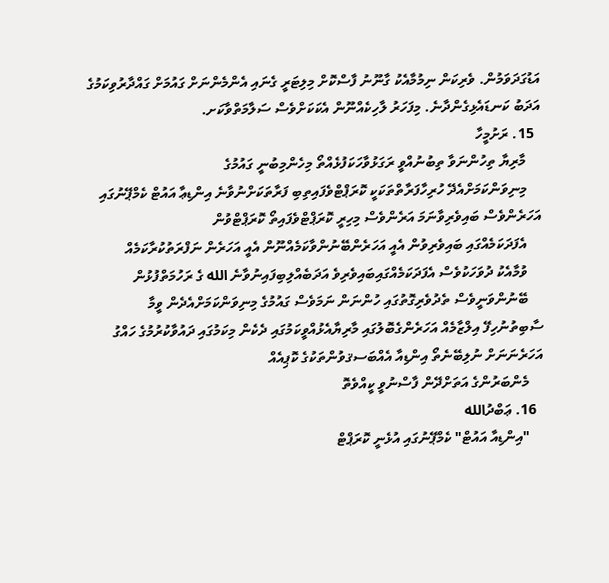އަޑުގަދަވަމުން. ވެރިކަން ނިމުމާއެކު ގާނޫނު ފާސްކޮށް މިލިޓަރީ ގެނައި އެންމެންނަށް ގައުމަށް ގައްދާރުވިކަމުގެ އަދަބު ކަނޑައެޅިގެންދާނެ. މިފަހަރު ލާހިކެއްނޫން އެކަކަށްވެސް ސަލާމަތްވާކަށ.
  15. ރަށުމީހާ
    މާރިޔާ ތިހުންނަވާ ތިބުނުއްވީ ރަގަޅުވާހަކަފުޅެއްތޯ މިހެންމިބުނީ ގައުމުގެ
    މިނިވަންކަމަށްއެދޭ ހުރިހާފަރާތްތަކަކީ ކޮރަޕްޓްވެފައިތިބި ފަރާތަކަށްނުވާނެ އިންޑިޢާ އައުޓް ކެމްޕޭނުގައި އަހަރެންވެސް ބައިވެރިވާނަމަ އަރެންވެސް މިހިރީ ކޮރަޕްޓްވެފައިތޯ ކޮރަޕްޓްވުން
    އެފަދަކަމެއްގައި ބައިވެރިވުން އެއީ އަހަރެންބޭނުންވާކަމެއްނޫން އެއީ އަހަރެން ނަފްރަތުކުރާކަމެއް
    ވުމާއެކު ދުވަހަކުވެސް އެފަދަކަމެއްގައިބައިވެރިވެ އަދަބެއްލިބިފައިނުވާނެ الله ގެ ރަހުމަތްފުޅުން
    ބޭނުންވަނީވެސް ތެދުވެރިގޮތުގައި ހުންނަން ނަމަވެސް ގައުމުގެ މިނިވަންކަމަށްއެދެން ވީމާ ސާބިތުނުހިފޭ އިލްޒާމެއް އަހަރެންގެބޮލުގައި މާރިޔާއެޅުއްވީކަމުގައި ދެކެން މިކަމުގައި ދައުވާކުރުމުގެ ހައްގު އަހަރެނަނަށް ނުލިބޭނެތޯ އިންޑިއާ އެއްބަސޤވުންތަކުގެ ކޮޕިއެއް
    މެންބަރުންގެ އަތަށްދޭން ފާސްނުވީ ކީއްވެތޮ
  16. ޢަބްދުالله
    "އިންޑިއާ އައުޓް" ކެމްޕޭނުގައި އުޅެނީ ކޮރަޕްޓް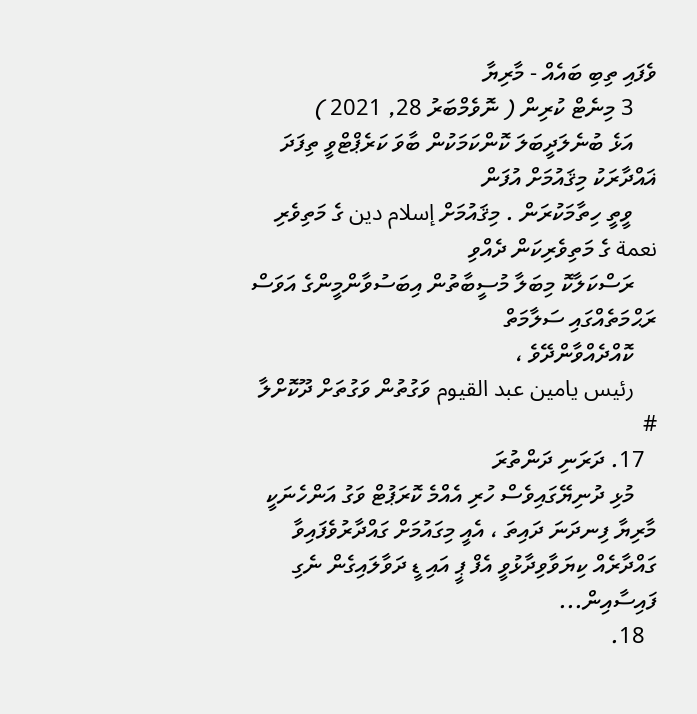ވެފައި ތިބި ބައެއް - މާރިޔާ
    3 މިނެޓް ކުރިން ( ނޮވެމްބަރު 28, 2021 )
    އަޅެ ބުނެލަދީބަލަ ކޮންކަމަކުން ބާވަ ކަރެޕްޓްވީ ތިފަދަ ޣައްދާރަކު މިޤައުމަށް އުފަން
    ވީތީ ހިތާމަކުރަން . މިޤައުމަށް إسلام دين ގެ މަތިވެރި نعمة ގެ މަތިވެރިކަން ދެއްވި
    ރަސްކަލާކޮ މިބަލާ މުސީބާތުން އިބަސުވާންމީންގެ އަވަސް ރަޙްމަތެއްގައި ސަލާމަތް
    ކޮއްދެއްވާންދޭވެ ،
    رئيس يامين عبد القيوم ވަގުތުން ވަގުތަށް ދޫކޮށްލާ #
  17. ދަރަނި ދަންތުރަ
    މުޅި ދުނިޔޭގައިވެސް ހުރި އެއްމެ ކޮރަޕުޓް ވަގު އަންހެނަކީ މާރިޔާ ފިނދަނަ ދައިތަ ، އެއީ މިގައުމަށް ގައްދާރުވެފައިވާ ގައްދާރެއް ކިޔަވާވިދާޅުވީ އެފް ޕީ އައި ޑީ ދަވާލައިގެން ނެގި ފައިސާއިން...
  18.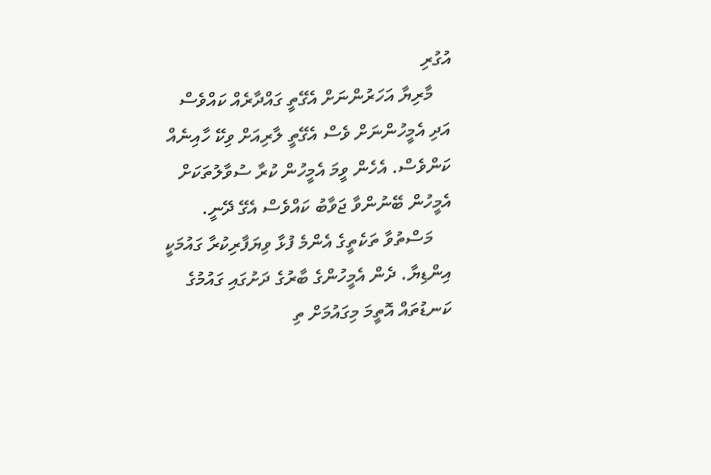އުގުރި
    މާރިޔާ އަހަރުންނަށް އެގޭތީ ގައްދާރެއް ކައްވެސް އަދި އެމީހުންނަށް ވެސް އެގޭތީ ލާރިއަށް ވިކޭ ހާއިނެއް ކަންވެސް. އެހެން ވީމަ އެމީހުން ކުރާ ސުވާލުތަކަށް އެމީހުން ބޭނުންވާ ޖަވާބު ކައްވެސް އެގޭ ދޭނީ.
    މަސްތުވާ ތަކެތީގެ އެންމެ ފުޅާ ވިޔަފާރިކުރާ ގައުމަކީ އިންޑިޔާ. ދެން އެމީހުންގެ ބާރުގެ ދަށުގައި ގައުމުގެ ކަނޑުތައް އޮތީމަ މިގައުމަށް ތި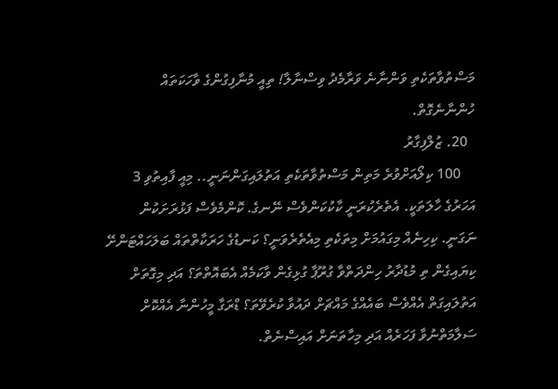މަސްތުވާތަކެތި ވަންނާނެ ވަރާމެދު ވިސްނާލާ! ތިއީ މުނާފިގުންގެ ވާހަކަތައް ހުންނާނެގޮތް.
  20. ޒުލްފިގާރު
    100 ކިލޯއަށްވުރެ މަތިން މަސްތުވާތަކެތި އަތުލައިގަންނަނީ.. މިއީ ފާއިތުވި 3 އަހަރުގެ ހާލަތަކީ. އެތެރެކުރަނީ ކާކުކަންވެސް ނޭނގެ. ކޮންމެވެސް ފަޅުރަށަކުން ނަގަނީ. ކިހިނެއް މިގައުމަށް މިތަކެތި މިއެތެރެވަނީ؟ ކަނޑުގެ ހަރަކާތްތައް ބަލަހައްޓަންށޭ ކިޔައިގެން ތި މުޑުދާރު ހިންދަތްވާ ގުރޫޕާ ގުޅިގެން ވާކަމެއް އެބައޮތްތަ؟ އަދި މިގޮތަށް އަތުލައިގަތް އެއްވެސް ބައެއްގެ މައްޗަށް ދައުވާ ކުރެވޭތަ؟ ޑްރަގާ މީހުންނާ އެއްކޮށް ސަލާމަތްނުވާ ފަހަރެއް އަދި މިހާތަނަށް އައިސްނެތް.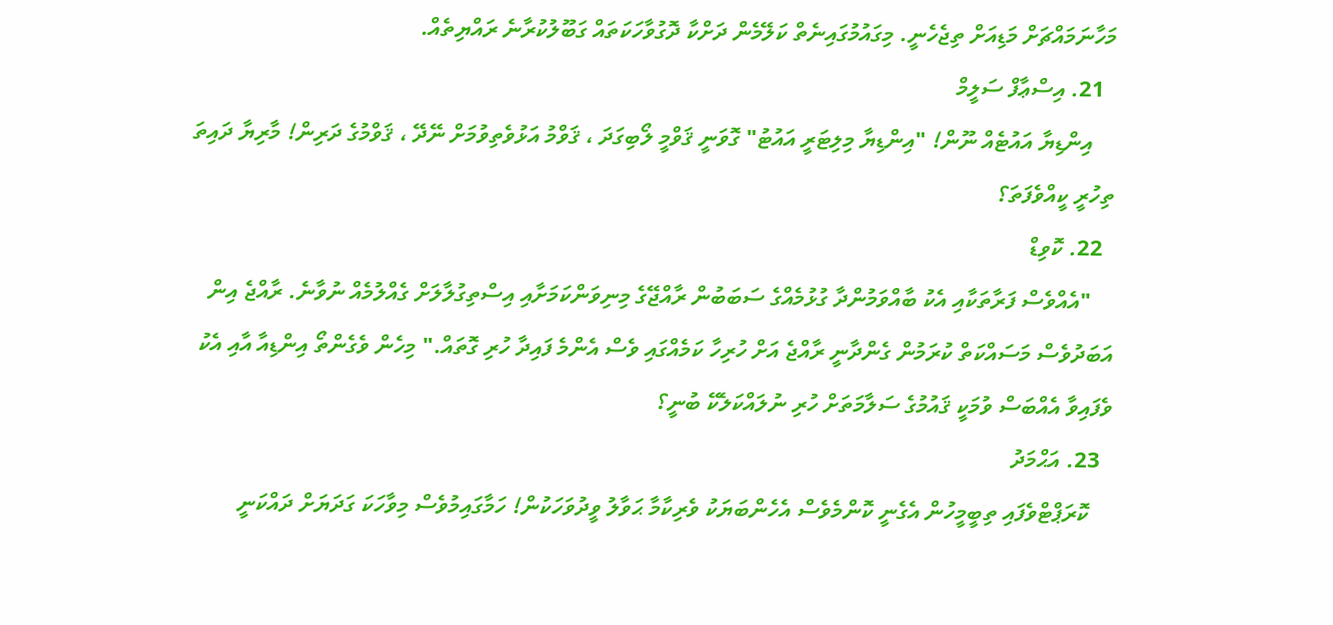މަހާނަމައްޗަށް މަޑިއަށް ތިޖެހެނީ. މިގައުމުގައިނެތް ކަލޭމެން ދަށްކާ ދޮގުވާހަކަތައް ގަބޫލުކުރާނެ ރައްޔިތެއް.
  21. އިސްޢާފް ސަލީމް
    އިންޑިޔާ އައުޓެއް ނޫން! "އިންޑިޔާ މިލިޓަރީ އައުޓު" ގޮވަނީ ޤަވްމީ ލޯބިގަދަ ، ޤަވްމު އަޅުވެތިވުމަށް ނޭދޭ ، ޤަވްމުގެ ދަރިން! މާރިޔާ ދައިތަ ތިހުރީ ކީއްވެފަތަ؟
  22. ކޮވިޑް
    "އެއްވެސް ފަރާތަކާއި އެކު ބާއްވަމުންދާ ގުޅުމެއްގެ ސަބަބުން ރާއްޖޭގެ މިނިވަންކަމަށާއި އިސްތިގުލާލަށް ގެއްލުމެއް ނުވާނެ. ރާއްޖެ އިން އަބަދުވެސް މަސައްކަތް ކުރަމުން ގެންދާނީ ރާއްޖެ އަށް ހުރިހާ ކަމެއްގައި ވެސް އެންމެ ފައިދާ ހުރި ގޮތައް." މިހެން ވެގެންތޯ އިންޑިއާ އާއި އެކު ވެފައިވާ އެއްބަސް ވުމަކީ ޤައުމުގެ ސަލާމަތަށް ހުރި ނުލައްކަލެކޭ ބުނީ؟
  23. އަޙްމަދު
    ކޮރަޕްޓްވެފައި ތިބީމީހުން އެގެނީ ކޮންމެވެސް އެހެންބަޔަކު ވެރިކާމާ ޙަވާލު ވީދުވަހަކުން! ހަމާގައިމުވެސް މިވާހަކަ ގަދަޔަށް ދައްކަނީ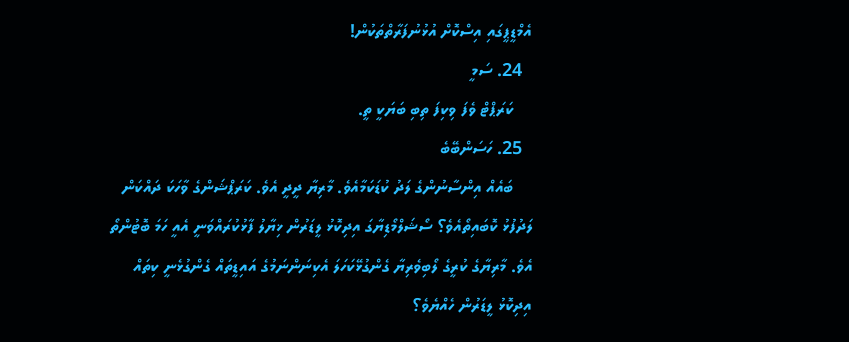އެމްޑީޕީގައި އިސްކޮށް އުޅުނުފަރާތްތަކުން!
  24. ސަމީ
    ކަރަޕްޓް ވެފަ ވިކިފަ ތިބި ބަޔަކީ ތީ.
  25. ހަސަންބޭބެ
    ބައެއް އިންސާނުންގެ ލަދު ކުޑަކަމާއެވެ. މާރިޔާ ދީދީ އެވެ. ކަރަޕްޝަންގެ ވާހަކަ ދައްކަން ލަދުފުޅު ކޮބައިތޯއެވެ؟ ސޯޝަލްމޯޑިޔާގަ އިދިކޮޅު ލީޑަރުން ޚިޔާލު ފާޅުކުރައްވަނީ އެއީ ހަމަ ބޮޓުންތޯ އެވެ. މާރިޔާގެ ކުރީގެ ލޯބިވެރިޔާ ގެންގުޅޭކަހަލަ އެކިނަންނަމުގެ އައިޑީތައް ގެންގުޅެނީ ކިތައް އިދިކޮޅު ލީޑަރުން ހެއްޔެވެ؟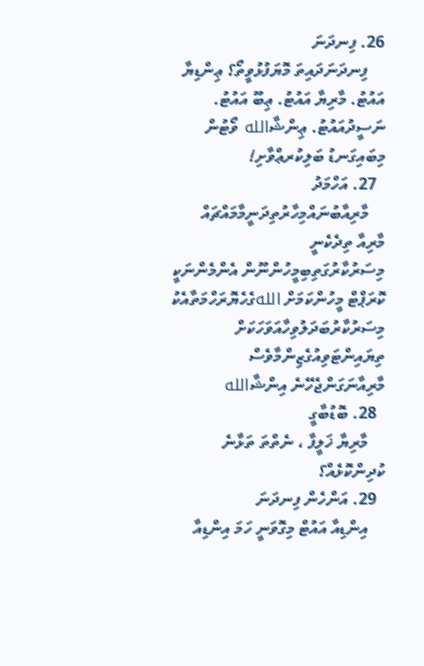26. ފިނދަނަ
    ފިނދަނަދައިތަ މޮޔަފުޅުވީތޯ؟ ޢިންޑިޔާ އައުޓު. މާރިޔާ އައުޓު. ޢިބޫ އައުޓު. ނަސީދުއައުޓު. ޢިންޝާالله ވޯޓުން މިބައިގަނޑު ބަލިކުރޢްވާށި!
  27. އަހްމަދު
    މާރިއާބުނައްމިހާރުތިދަނީމާމައްޗައް މާރިއާ ތިދެކެނީ މިސަރުކާރުގަތިބިމީހުންނޫން އެންމެންނަކީ ކޮރަޕްޓް މީހުންކަމަށް اللهގެހެޔޮރަހްމަތާއެކު މިސަރުކާރުބަދަލުވިހާއަވަހަކަށް ތިޔައިންޓަވިއުގެޒިންމާވެސް މާރިއާނަގަންޖެހޭނެ އިންޝާالله
  28. ބޮޑުބާގީ
    މާރިޔާ ޚަލީފާ ، ނެތްތަ ތަޅާނެ ކުދިންކޮޅެއް؟
  29. އަންހެން ފިނދަނަ
    އިންޑިއާ އައުޓް މިގޮވަނީ ހަމަ އިންޑިއާ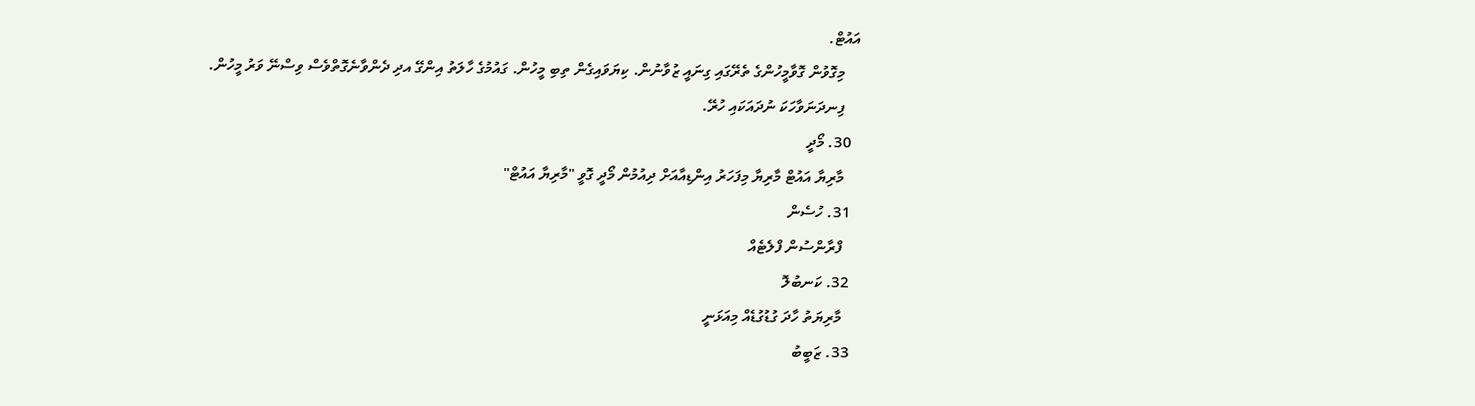އައުޓް.
    މިގޮވުން ގޮވާމީހުންގެ ތެރޭގައި ގިނައީ ޒުވާނުން. ކިޔަވައިގެން ތިބި މީހުން. ގައުމުގެ ހާލަތު އިންގޭ އދި ދެންވާނެގޮތްވެސް ވިސްނޭ ވަރު މީހުން.
    ފިނދަނަވާހަކަ ނުދައަކައި ހުރޭ.
  30. މޯދީ
    މާރިޔާ އައުޓް މާރިޔާ މިފަހަރު އިންޑިއާއަށް ދިއުމުން މޯދީ ގޮވީ "މާރިޔާ އައުޓް"
  31. ހުސެން
    ފްރާންސުން ފްލެޓެއް
  32. ކަނބުލޮ
    މާރިޔަތު ހާދަ ގުޑުގުޑެއް މިއަޅަނީ
  33. ޒަބީބު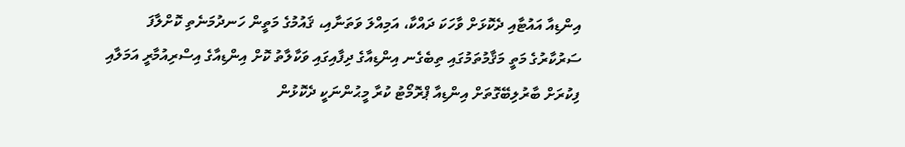އިންޑިއާ އައުޓާއި ދެކޮޅަށް ވާހަކަ ދައްކާ، އަމިއްލަ ވަތަނާއި، ޤައުމުގެ މަތީން ހަނދުމަނެތި ކޮށްލާފަ ސަރުކާރުގެ މަތީ މަޤާމުތަމުގައި ތިބެގެނ އިންޑިއާގެ ދިފާއިގައި ވަކާލާތު ކޮށް އިންޑިއާގެ އިސްރިއުމާރީ އަމަލާއި ފިކުރަށް ބާރުލިބޭގޮތަށް އިންޑިއާ ޕްރޮމޯޓު ކުރާ މީޙުންނަކީ ދެކޮޅުން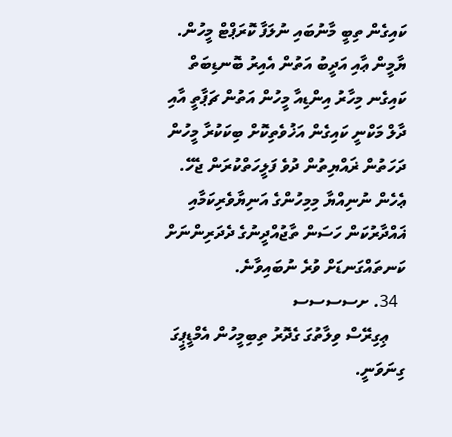ކައިގެން ތިބީ މާނުބައި ނުލަފާ ކޮރަޕްޓް މީހުން. ޔާމީން ޢާއި އަދީބު އަތުން އެއިރު ބޮނޑިބަތް ކައިގެނ މިހާރު އިންޑިއާ މީހުން އަތުން ޗަޕާތީ އާއި ދާލް މަކްނީ ކައިގެން އަޚުވެތިކޮށް ބިކަކުރާ މީހުން ދަހަތުން ޜައްޔިތުން ދުވެ ފަލީހަތްކުރަން ޖެހޭ. ޢެހެން ނުނިއްޔާ މިމިހުންގެ އަނިޔާވެރިކަމާއި ޣައްދާރުކަން ހަސަން ތާޖުއްދީނުގެ ދެދަރިންނަށް ކަނތައްގަނޑަށް ވުރެ ނުބައިވާނެ.
  34. ށސސސސ
    ޢިގިރޭސް ވިލާތުގަ ގެދޮރު ތިބިމީހުން އެމްޑީޕީގަ ގިނަވަނީ.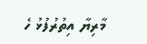މާރިޔާ އިތުރުފުޅު ހެ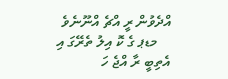އްދެވުން ރީ އްޗެ އްނޫނެވެ
    މޑޕ ގެ ކޮ އިލު ތެރޭގަ އި އެތިބީ ރާ އްޖެ ހަ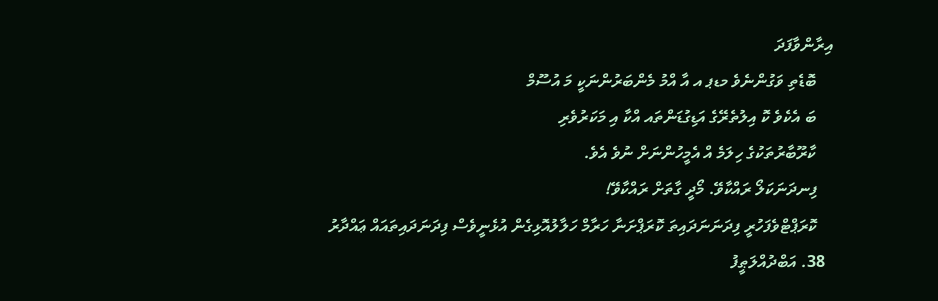އިރާންވާފަދަ
    ބޮޑެތި ވަގުންނެވެ މޑޕ އ އާ އްމު މެންބަރުންނަކީ މަ އުސޫމް
    ބަ އެކެވެ ކޮ އިލުތެރޭގެ އަޑިގުޑަންތައ އްކާ އި މަކަރުވެރި
    ކާރޫބާރުތަކުގެ ހިލަމެ އް އެމީހުންނަށް ނުވެ އެވެ.
    ފިނދަނަކަލޯ ރައްކާވޭ. މޯދީ ގާތަށް ރައްކާވޭ!
    ކޮރަޕްޓްވެފަހުރީ ފިދަނަނަދައިތަ ކޮރަޕްށަނާ ހަރާމް ހަލާލުއޮޅިގެން އުޅެނީވެސް ފިދަނަދައިތައައް ޢައްދާރު
  38. އަބްދުއްލަޠީފު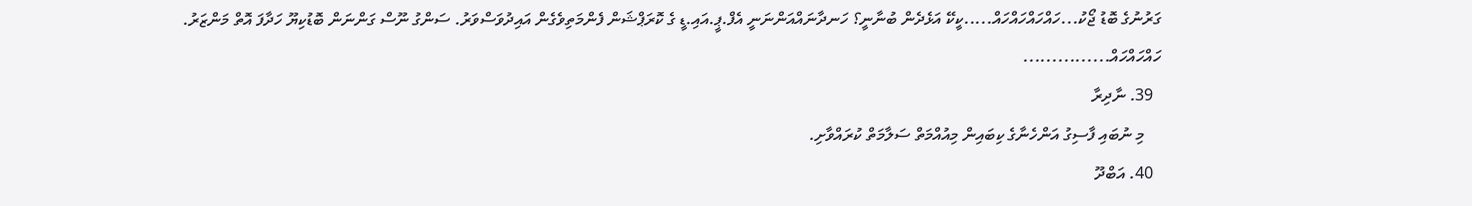ގަރުނުގެ ބޮޑު ޖޯކު...ހައްހައްހައްހައް.....ކީކޭ އަޅެދެން ބުނާނީ؟ ހަނދާނައްއަންނަނީ އެފް.ޕީ.އައި.ޑީ ގެ ކޮރަޕްޝަން ފެންމަތިވެގެން އައިދުވަސްވަރު. ސަންގު ނޫސް ގަންނަން ބޮޑުކިޔޫ ހަދާފަ އޮތް މަންޒަރު. ހައްހައްހައް...............
  39. ނާދިރާ
    މި ނުބައި ފާސިގު އަންހެނާގެ ކިބައިން މިއުއްމަތް ސަލާމަތް ކުރައްވާށި.
  40. އަބްދޫ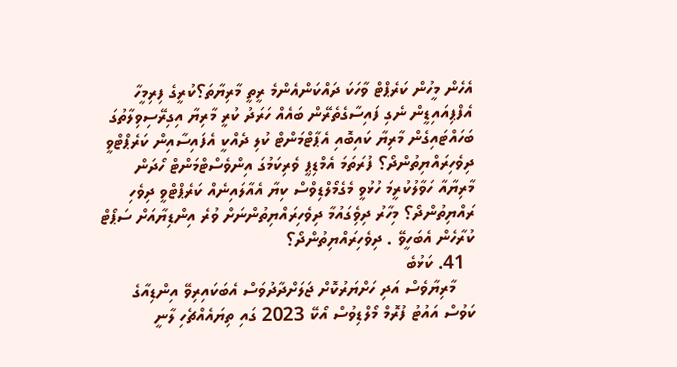އެހެން މީހުން ކަރެޕްޓް ވާހަކަ ދައްކަންއެންމެ ރީތީ މާރިޔާތަ؟ކުރީގެ ފިރިމީހާ އެފްޕިއައިޑީން ނެގި ފައިސާގެތެރޭން ބައެއް ހަރަދު ކުރީ މާރިޔާ އިގިރޭސިވިލާތުގަ ބަހައްޓައިގެން މާރިޔާ ކައިބޮއި އެޕާޓްމަންޓް ކުލި ދެއްކީ އެފައިސާއިން ކަރެޕްޓްވީ ދިވެހިރައްޔިތުންދޯ؟ ފުރަތަމަ އެމްޑިޕީ ވެރިކަމުގަ އިންވެސްޓްމަންޓް ހޯދަން މާރިޔާއާ ހަވާލުކުރީމަ ހުޅުވީ މެގެމޯލްޑިވްސް ކިޔާ އެއާލައިނެއް ކަރެޕްޓްވީ ދިވެހި ރައްޔިތުންދޯ؟ މިހާރު ދިވެިގައުމާ ދިވެހިރައްޔިތުންނަށް ވުރެ އިންޑިޔާއަށް ސަޕޯޓް ކުރާހެން އެބަހީވޭ . ދިވެހިރައްޔިތުންދޯ؟
  41. ކަޅުބެ
    މާރިޔާވެސް އަދި ހަށްޔަރުކޮށް ޖަލަށްދާދުވަސް އެބަކައިރިވޭ އިންޑިއާގެ ކަވުސް އައުޓު ފުރޮމް މޯލްޑިވުސް އޯކޭ 2023 ގައި ތިޔައެއްޗެހި ލާނީ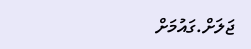ޖަލަށް.ގައުމަށް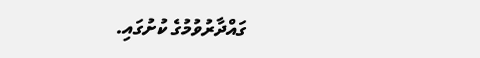ގައްދާރުވުމުގެ ކުށުގައި.